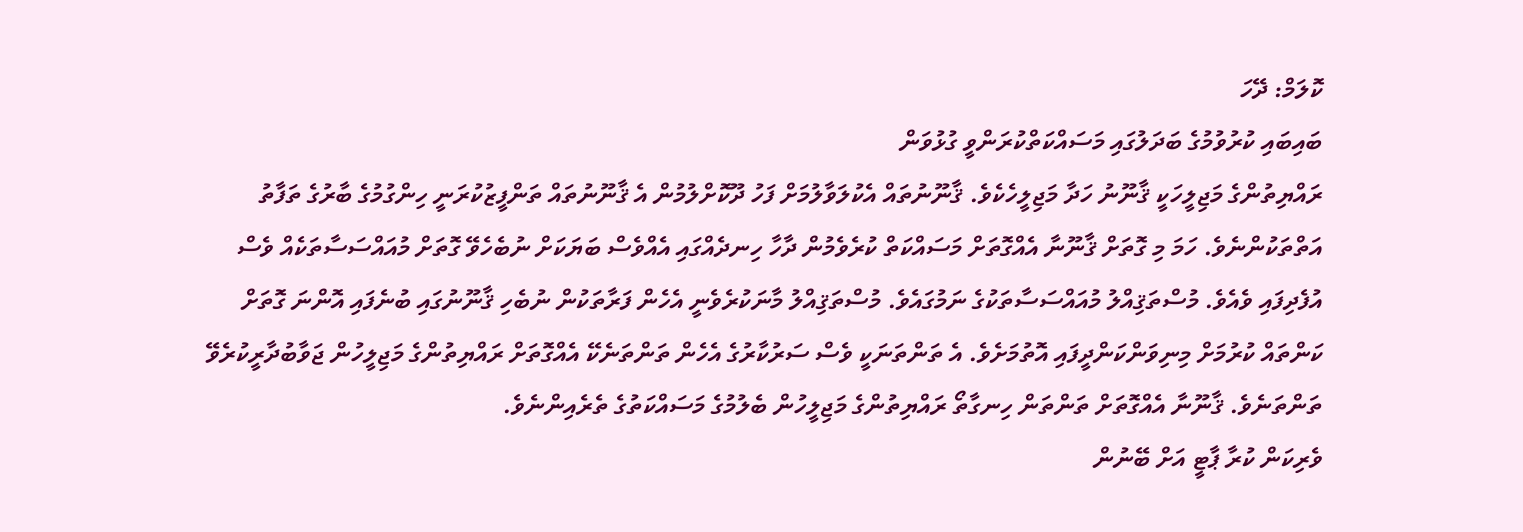ކޮލަމް: ދޭހަ
ބައިބައި ކުރުވުމުގެ ބަދަލުގައި މަސައްކަތްކުރަންވީ ގުޅުވަން
ރައްޔިތުންގެ މަޖިލީހަކީ ޤާނޫނު ހަދާ މަޖިލީހެކެވެ. ޤާނޫނުތައް އެކުލަވާލުމަށް ފަހު ދޫކޮށްލުމުން އެ ޤާނޫނުތައް ތަންފީޒުކުރަނީ ހިންގުމުގެ ބާރުގެ ތަފާތު އަތްތަކުންނެވެ. ހަމަ މި ގޮތަށް ޤާނޫނާ އެއްގޮތަށް މަސައްކަތް ކުރެވެމުން ދާހާ ހިނދެއްގައި އެއްވެސް ބަޔަކަށް ނުބެހެވޭ ގޮތަށް މުއައްސަސާތަކެއް ވެސް އުފެދިފައި ވެއެވެ. މުސްތަޤިއްލު މުއައްސަސާތަކުގެ ނަމުގައެވެ. މުސްތަޤިއްލު މާނަކުރެވެނީ އެހެން ފަރާތަކުން ނުބެހި ޤާނޫނުގައި ބުނެފައި އޮންނަ ގޮތަށް ކަންތައް ކުރުމަށް މިނިވަންކަންދީފައި އޮތުމަށެވެ. އެ ތަންތަނަކީ ވެސް ސަރުކާރުގެ އެހެން ތަންތަނެކޭ އެއްގޮތަށް ރައްޔިތުންގެ މަޖިލީހުން ޖަވާބުދާރީކުރެވޭ ތަންތަނެވެ. ޤާނޫނާ އެއްގޮތަށް ތަންތަން ހިނގާތޯ ރައްޔިތުންގެ މަޖިލީހުން ބެލުމުގެ މަސައްކަތުގެ ތެރެއިންނެވެ.
ވެރިކަން ކުރާ ޕާޓީ އަށް ބޭނުން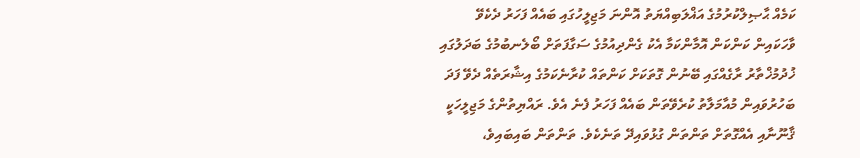ކަމެއް ޙާޞިލްކުރުމުގެ އަޣްލަބިއްޔަތު އޮންނަ މަޖިލީހުގައި ބައެއް ފަހަރު ދެކެވޭ ވާހަކައިން ކަންކަން އޮމާންކަމާ އެކު ގެންދިއުމުގެ ސަގާފަތަށް ބޯލެނބުމުގެ ބަދަލުގައި ޚުދުމުޚްތާރު ރާގެއްގައި ބޭނުން ގޮތަކަށް ކަންތައް ކުރާނެކަމުގެ އިޝާރަތެއް ދެވޭ ފަދަ ބަހުރުވައިން މުއާމަލާތު ކުރެވޭތަން ބައެއް ފަހަރު ފެނެ އެވެ. ރައްޔިތުންގެ މަޖިލީހަކީ ޤާނޫނާއި އެއްގޮތަށް ތަންތަން ގުޅުވައިދޭ ތަނެކެވެ. ތަންތަން ބައިބައިވެ،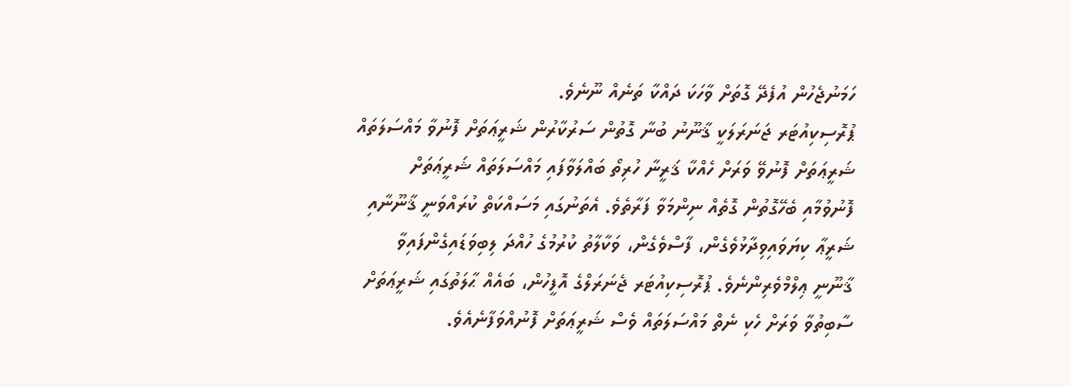ހަމަނުޖެހުން އުފެދޭ ގޮތަށް ވާހަކަ ދައްކާ ތަނެއް ނޫނެވެ.
ޕުރޮސިކިއުޓަރ ޖަނަރަލަކީ ޤާނޫނު ބުނާ ގޮތުން ސަރުކާރުން ޝަރީޢަތަށް ފޮނުވާ މައްސަލަތައް ޝަރީޢަތަށް ފޮނުވޭ ވަރަށް ހެއްކާ ޤަރީނާ ހުރިތޯ ބައްލަވާފައި މައްސަލަތައް ޝަރީޢަތަށް ފޮނުވުމާއި ބެހޭގޮތުން ގޮތެއް ނިންމަވާ ފަރާތެވެ. އެތަނުގައި މަސައްކަތް ކުރައްވަނީ ޤާނޫނާއި ޝަރީޢާ ކިޔަވައިވިދާޅުވެގެން، ފާސްވެގެން، ވަކާލާތު ކުރުމުގެ ހުއްދަ ލިބިވަޑައިގެންފައިވާ ޤާނޫނީ ޢިލްމްވެރިންނެވެ. ޕުރޮސިކިއުޓަރ ޖެނަރަލްގެ އޮފީހުން، ބައެއް ޙާލަތުގައި ޝަރީޢަތަށް ސާބިތުވާ ވަރަށް ހެކި ނެތް މައްސަލަތައް ވެސް ޝަރީޢަތަށް ފޮނުއްވަފާނެއެވެ.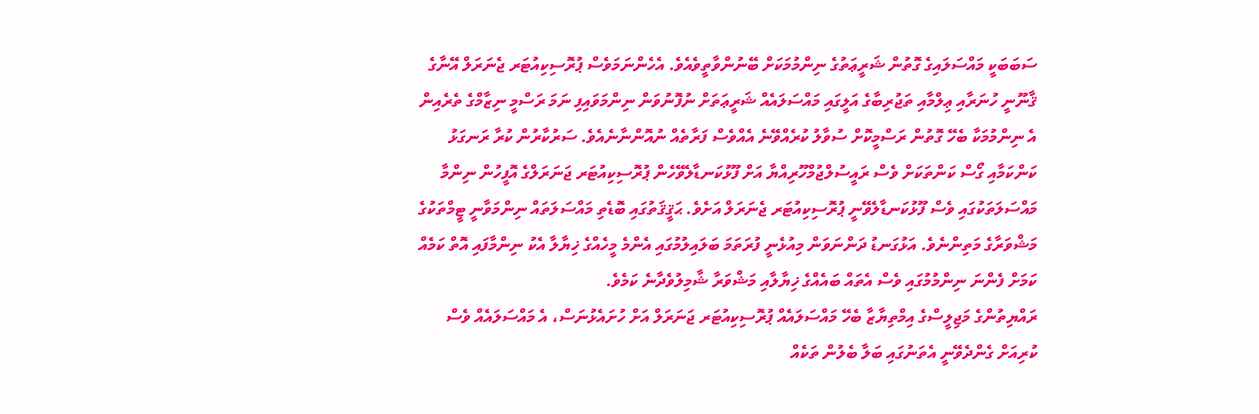ސަބަބަކީ މައްސަލައިގެ ގޮތުން ޝަރީޢަތުގެ ނިންމުމަކަށް ބޭނުންވާތީވެއެވެ. އެހެންނަމަވެސް ޕުރޮސިކިއުޓަރ ޖެނަރަލް އޭނާގެ ޤާނޫނީ ހުނަރާއި ޢިލްމާއި ތަޖުރިބާގެ އަލީގައި މައްސަލައެއް ޝަރީޢަތަށް ނުފޮނުވަން ނިންމަވައިފި ނަމަ ރަސްމީ ނިޒާމްގެ ތެރެއިން އެ ނިންމުމަކާ ބެހޭ ގޮތުން ރަސްމީކޮށް ސުވާލު ކުރެއްވޭނެ އެއްވެސް ފަރާތެއް ނުއޮންނާނެއެވެ. ސަރުކާރުން ކުރާ ރަނގަޅު ކަންކަމާއި ގޯސް ކަންތަކަށް ވެސް ރައީސުލްޖުމްހޫރިއްޔާ އަށް ފޫޅުކަނޑާލެވޭހެން ޕުރޮސިކިއުޓަރ ޖަނަރަލްގެ އޮފީހުން ނިންމާ މައްސަލަތަކުގައި ވެސް ފޫޅުކަނޑާލެވޭނީ ޕުރޮސިކިއުޓަރ ޖެނަރަލް އަށެވެ. ޙަޤީޤަތުގައި ބޮޑެތި މައްސަލަތައް ނިންމަވާނީ ޓީމްތަކުގެ މަޝްވަރާގެ މަތިންނެވެ. އަޅުގަނޑު ދަންނަވަން މިއުޅެނީ ފުރަތަމަ ބަލައިލުމުގައި އެންމެ މީހެއްގެ ޚިޔާލާ އެކު ނިންމާފައި އޮތް ކަމެއް ކަމަށް ފެންނަ ނިންމުމުގައި ވެސް އެތައް ބައެއްގެ ޚިޔާލާއި މަޝްވަރާ ޝާމިލުވެދާނެ ކަމެވެ.
ރައްޔިތުންގެ މަޖިލީސްގެ އިމްތިޔާޒާ ބެހޭ މައްސަލައެއް ޕުރޮސިކިއުޓަރ ޖަނަރަލް އަށް ހުށައެޅުނަސް، އެ މައްސަލައެއް ވެސް ކުރިއަށް ގެންދެވޭނީ އެތަނުގައި ބަލާ ބެލުން ތަކެއް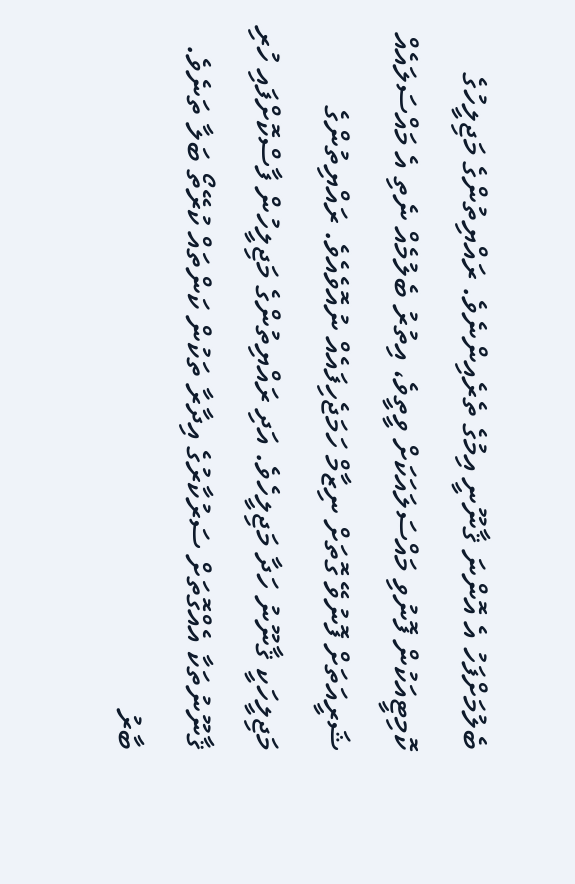ބެލުމަށްފަހު އެ އޮންނަ ޤާނޫނީ އިމުގެ ތެރެއިންނެވެ. ރައްޔިތުންގެ މަޖިލީހުގެ ކޮމިޓީއަކުން ފޮނުވި މައްސަލައަކަށް ވީތީވެ، އިތުރު ބެލުމެއް ނެތި އެ މައްސަލައެއް ޝަރީއަތަށް ފޮނުވޭ ގޮތަށް ނިޒާމް ހަމަޖެހިފައެއް ނުއޮވެއެވެ. ރައްޔިތުންގެ މަޖިލީހަކީ ޤާނޫނު ހަދާ މަޖިލީހެވެ. އަދި ރައްޔިތުންގެ މަޖިލީހުން ފާސްކޮށްފައި ހުރި ޤާނޫނުތަކާ އެއްގޮތަށް ސަރުކާރުގެ އިދާރާ ތަކުން ކަންތައް ކުރޭތޯ ބަލާ ތަނެވެ. ބާރު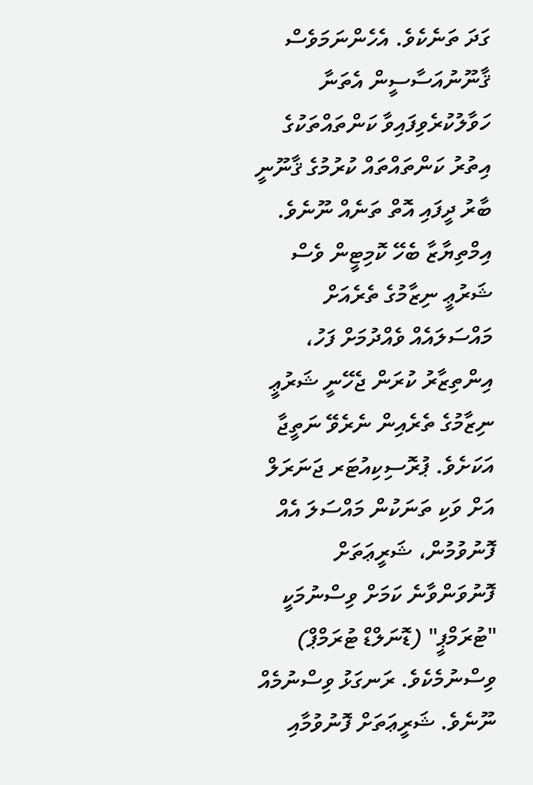ގަދަ ތަނެކެވެ. އެހެންނަމަވެސް ޤާނޫނުއަސާސީން އެތަނާ ހަވާލުކުރެވިފައިވާ ކަންތައްތަކުގެ އިތުރު ކަންތައްތައް ކުރުމުގެ ޤާނޫނީ ބާރު ދީފައި އޮތް ތަނެއް ނޫނެވެ. އިމްތިޔާޒާ ބެހޭ ކޮމިޓީން ވެސް ޝަރުޢީ ނިޒާމުގެ ތެރެއަށް މައްސަލައެއް ވެއްދުމަށް ފަހު، އިންތިޒާރު ކުރަން ޖެހޭނީ ޝަރުޢީ ނިޒާމުގެ ތެރެއިން ނެރެވޭ ނަތީޖާ އަކަށެވެ. ޕުރޮސިކިއުޓަރ ޖަނަރަލް އަށް ވަކި ތަނަކުން މައްސަލަ އެއް ފޮނުވުމުން، ޝަރީޢަތަށް ފޮނުވަންވާނެ ކަމަށް ވިސްނުމަކީ "ޓުރަމްޕީ" (ޑޮނަލްޑް ޓުރަމްޕް) ވިސްނުމެކެވެ. ރަނގަޅު ވިސްނުމެއް ނޫނެވެ. ޝަރީޢަތަށް ފޮނުވުމާއި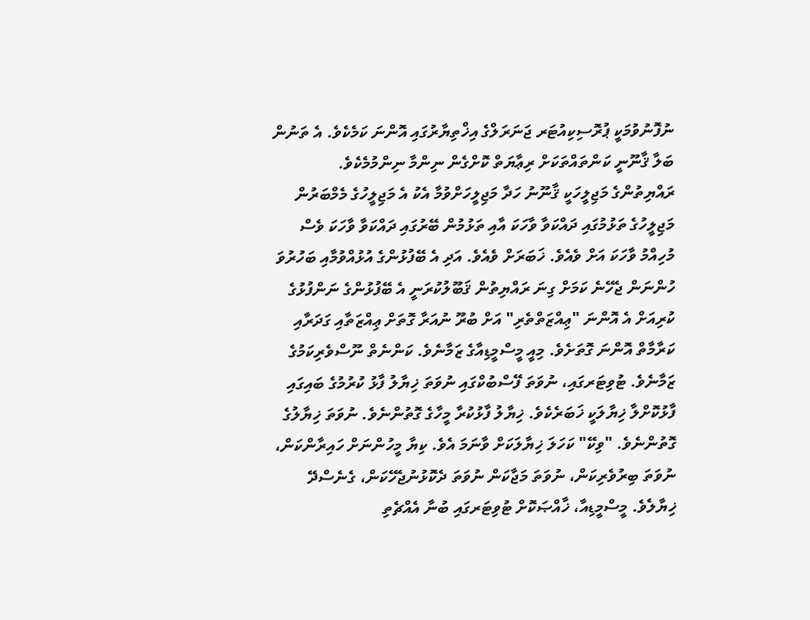ނުފޮނުވުމަކީ ޕުރޮސިކިއުޓަރ ޖަނަރަލްގެ އިޚްތިޔާރުގައި އޮންނަ ކަމެކެވެ. އެ ތަނުން ބަލާ ޤާނޫނީ ކަންތައްތަކަށް ރިޢާޔަތް ކޮށްގެން ނިންމާ ނިންމުމެކެވެ.
ރައްޔިތުންގެ މަޖިލީހަކީ ޤާނޫނު ހަދާ މަޖިލީހަށްވުމާ އެކު އެ މަޖިލީހުގެ މެމްބަރުން މަޖިލީހުގެ ތަޅުމުގައި ދައްކަވާ ވާހަކަ އާއި ތަޅުމުން ބޭރުގައި ދައްކަވާ ވާހަކަ ވެސް މުހިއްމު ވާހަކަ އަށް ވެއެވެ. ޚަބަރަށް ވެއެވެ. އަދި އެ ބޭފުޅުންގެ އުޅުއްވުމާއި ބަހުރުވަ ހުންނަން ޖެހޭނެ ކަމަށް ގިނަ ރައްޔިތުން ޤަބޫލުކުރަނީ އެ ބޭފުޅުންގެ ނަންފުޅުގެ ކުރިއަށް އެ އޮންނަ "ޢިއްޒަތްތެރި" އަށް ބުރޫ ނުއަރާ ގޮތަށް ޢިއްޒަތާއި ގަދަރާއި ކަރާމާތް އޮންނަ ގޮތަށެވެ. މިއީ މީސްމީޑިއާގެ ޒަމާނެވެ. ކަންނެތް ނޫސްވެރިކަމުގެ ޒަމާނެވެ. ޓުވިޓަރގައި، ނުވަތަ ފޭސްބުކްގައި ނުވަތަ ޚިޔާލު ފާޅު ކުރުމުގެ ބައިގައި ފާޅުކޮށްލާ ޚިޔާލަކީ ޚަބަރެކެވެ. ޚިޔާލު ފާޅުކުރާ މީހާގެ ގޮތުންނެވެ. ނުވަތަ ޚިޔާލުގެ ގޮތުންނެވެ. "ވިކޭ" ކަހަލަ ޚިޔާލަކަށް ވާނަމަ އެވެ. ކިޔާ މީހުންނަށް ހައިރާންކަން، ނުވަތަ ބިރުވެރިކަން، ނުވަތަ މަޖާކަން ނުވަތަ ދެކޮޅުނުޖެހޭކަން، ގެނެސްދޭ ޚިޔާލެވެ. މީސްމީޑިއާ، ޚާއްޞަކޮށް ޓުވިޓަރގައި ބުނާ އެއްޗެތި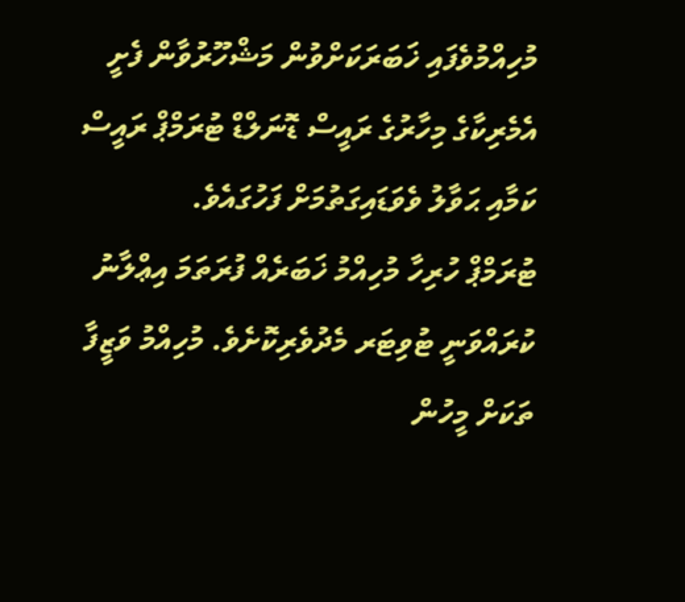މުހިއްމުވެފައި ޚަބަރަކަށްވުން މަޝްހޫރުވާން ފެށީ އެމެރިކާގެ މިހާރުގެ ރައީސް ޑޮނަލްޑް ޓުރަމްޕް ރައީސް ކަމާއި ޙަވާލު ވެވަޑައިގަތުމަށް ފަހުގައެވެ.
ޓުރަމްޕް ހުރިހާ މުހިއްމު ޚަބަރެއް ފުރަތަމަ އިޢްލާނު ކުރައްވަނީ ޓުވިޓަރ މެދުވެރިކޮށެވެ. މުހިއްމު ވަޒީފާ ތަކަށް މީހުން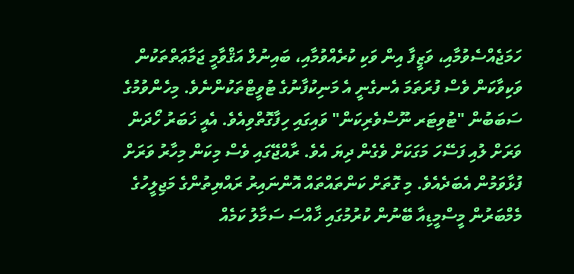ހަމަޖެއްސެވުމާއި، ވަޒީފާ އިން ވަކި ކުރެއްވުމާއި، ބައިނުލް އަޤްވާމީ ޖަމާޢަތްތަކުން ވަކިވާކަން ވެސް ފުރަތަމަ އެނގެނީ އެ މަނިކުފާނުގެ ޓުވީޓްތަކުންނެވެ. މިހެންވުމުގެ ސަބަބުން "ޓުވިޓަރ ނޫސްވެރިކަން" ވައިގައި ހިފާގޮތްވިއެވެ. އެއީ ޚަބަރު ހޯދަން ވަރަށް ލުއި ފަސޭހަ މަގަކަށް ވެގެން ދިޔަ އެވެ. ރާއްޖޭގައި ވެސް މިކަން މިހާރު ވަރަށް ފުޅާވަމުން އެބަދެއެވެ. މި ގޮތަށް ކަންތައްތައް އޮންނައިރު ރައްޔިތުންގެ މަޖިލީހުގެ މެމްބަރުން މީސްމީޑިއާ ބޭނުން ކުރުމުގައި ޚާއްސަ ސަމާލު ކަމެއް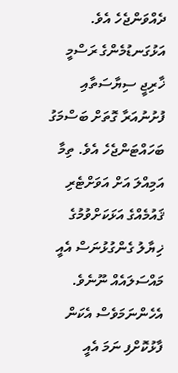ދެއްވަންޖެހެ އެވެ. އަޅުގަނޑުމެންގެ ރަސްމީ ޚާރިޖީ ސިޔާސަތާއި ފުށުނުއަރާ ގޮތަށް ބަސްމަގު ބަހައްޓަންޖެހެ އެވެ. ތިމާ އަމިއްލަ އަށް އަވަށްޓެރި ޤައުމެއްގެ އަޅަކަށްވުމުގެ ޚިޔާލު ގެންގުޅުނަސް އެއީ މައްސަލައެއް ނޫނެވެ. އެހެންނަމަވެސް އެކަން ފާޅުކޮށްފި ނަމަ އެއީ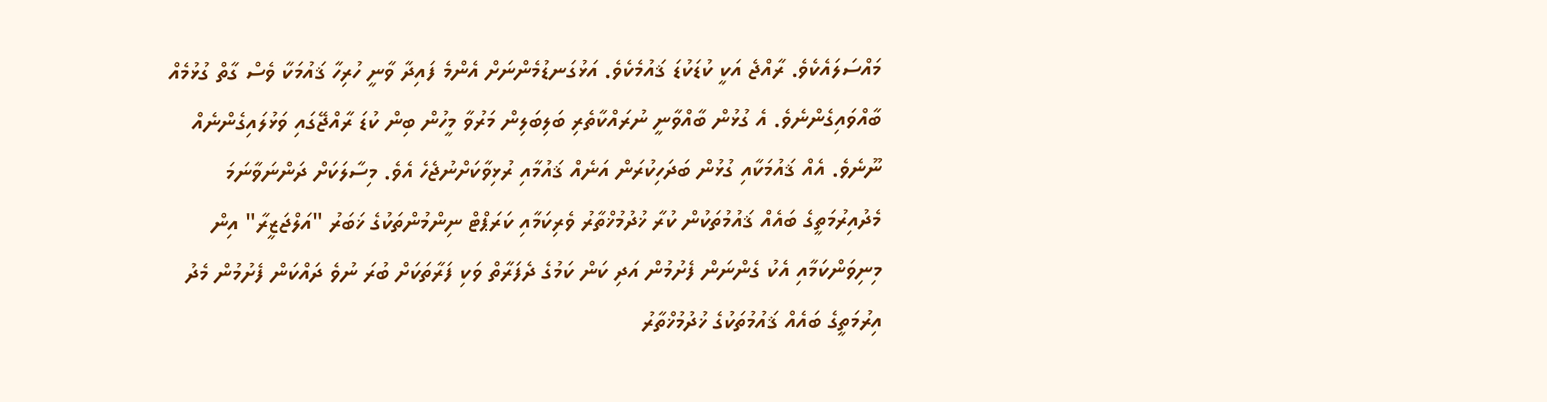މައްސަލައެކެވެ. ރާއްޖެ އަކީ ކުޑަކުޑަ ޤައުމެކެވެ. އަޅުގަނޑުމެންނަށް އެންމެ ފައިދާ ވާނީ ހުރިހާ ޤައުމަކާ ވެސް ގާތް ގުޅުމެއް ބާއްވައިގެންނެވެ. އެ ގުޅުން ބާއްވާނީ ނުރައްކާތެރި ބަލިބަލިން މަރުވާ މީހުން ބިން ކުޑަ ރާއްޖޭގައި ވަޅުލައިގެންނެއް ނޫނެވެ. އެއް ޤައުމަކާއި ގުޅުން ބަދަހިކުރަން އަނެއް ޤައުމާއި ރުޅިވާކަށްނުޖެހެ އެވެ. މިސާލަކަށް ދަންނަވާނަމަ މެދުއިރުމަތީގެ ބައެއް ޤައުމުތަކުން ކުރާ ޚުދުމުޚްތާރު ވެރިކަމާއި ކަރަޕްޓް ނިންމުންތަކުގެ ޚަބަރު "އަލްޖަޒީރާ" އިން މިނިވަންކަމާއި އެކު ގެންނަން ފެށުމުން އަދި ކަން ކަމުގެ ދެފަރާތް ވަކި ފަރާތަކަށް ބުރަ ނުވެ ދައްކަން ފެށުމުން މެދު އިރުމަތީގެ ބައެއް ޤައުމުތަކުގެ ޚުދުމުޚްތާރު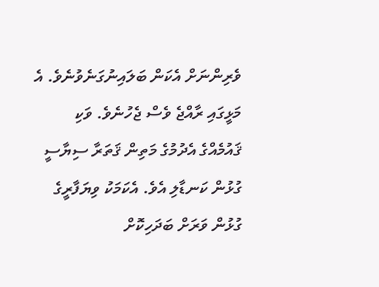ވެރިންނަށް އެކަން ބަލައިނުގަނެވުނެވެ. އެ މަޅީގައި ރާއްޖެ ވެސް ޖެހުނެވެ. ވަކި ޤައުމެއްގެ އެދުމުގެ މަތިން ޤަތަރާ ސިޔާސީ ގުޅުން ކަނޑާލި އެވެ. އެކަމަކު ވިޔަފާރީގެ ގުޅުން ވަރަށް ބަދަހިކޮށް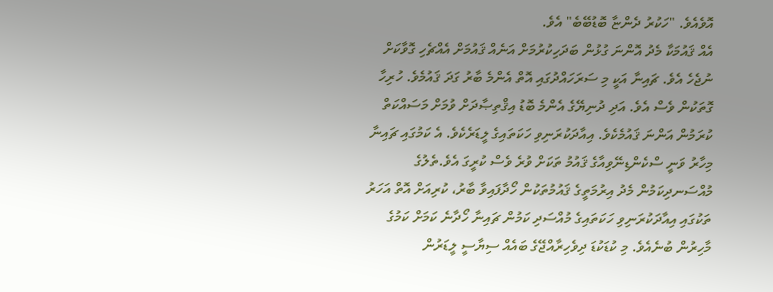އޮވެއެވެ. "ހަކުރު ދެންޏާ ބޮޑުބޭބެ" އެވެ.
އެއް ޤައުމަކާ މެދު އޮންނަ ގުޅުން ބަދަހިކުރުމަށް އަނެއް ޤައުމަށް އެއްޗެހި ގޮވާކަށް ނުޖެހެ އެވެ. ޗައިނާ އަކީ މި ސަރަހައްދުގައި އޮތް އެންމެ ބާރު ގަދަ ޤައުމެވެ. ހުރިހާ ގޮތަކުން ވެސް އެވެ. އަދި ދުނިޔޭގެ އެންމެ ބޮޑު އިޤްތިޞާދަށް ވުމަށް މަސައްކަތް ކުރަމުން އަންނަ ޤައުމެކެވެ. އިއާދަކުރަނިވި ހަކަތައިގެ ލީޑަރެކެވެ. އެ ކަމުގައި ޗައިނާ މިހާރު ވަނީ ސްކެންޑިނޭވިއާގެ ޤައުމު ތަކަށް ވުރެ ވެސް ކުރީގަ އެވެ.ތެލުގެ މުއްސަނދިކަމުން މެދު އިރުމަތީގެ ޤައުމުތަކުން ހޯދާފައިވާ ބާރު، ކުރިއަށް އޮތް އަހަރު ތަކުގައި އިއާދަކުރަނިވި ހަކަތައިގެ މުއްސަދި ކަމުން ޗައިނާ ހޯދާނެ ކަމަށް ކަމުގެ މާހިރުން ބުނެއެވެ. މި ކުޑަކުޑަ ދިވެހިރާއްޖޭގެ ބައެއް ސިޔާސީ ލީޑަރުން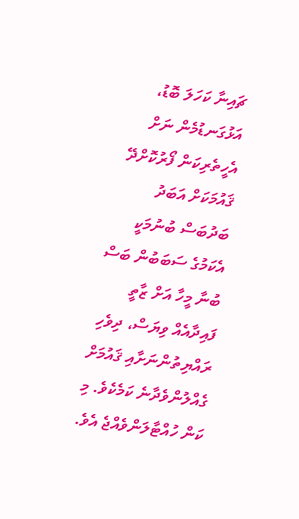ޗައިނާ ކަހަލަ ބޮޑު، އަޅުގަނޑުމެން ނަށް އެހީތެރިކަން ފޯރުކޮށްދޭ ޤައުމަކަށް އަބަދު ބަދުބަސް ބުނުމަކީ އެކަމުގެ ސަބަބުން ބަސް ބުނާ މީހާ އަށް ޒާތީ ފައިދާއެއް ވިޔަސް، ދިވެހި ރައްޔިތުންނަށާއި ޤައުމަށް ގެއްލުންވެދާނެ ކަމެކެވެ. މި ކަން ހުއްޓާލަންވެއްޖެ އެވެ.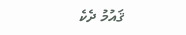ޤައުމު ދެކެ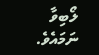ލޯބިވާ ނަމައެވެ.